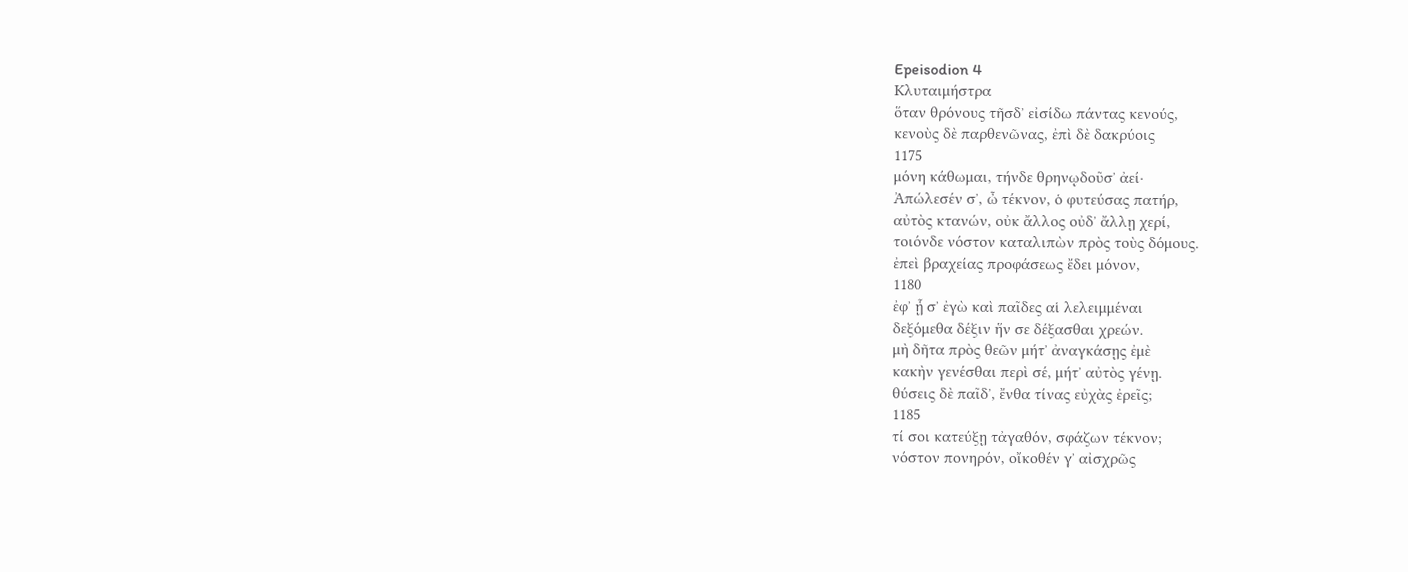Epeisodion 4
Κλυταιμήστρα
ὅταν θρόνους τῆσδʼ εἰσίδω πάντας κενούς,
κενοὺς δὲ παρθενῶνας, ἐπὶ δὲ δακρύοις
1175
μόνη κάθωμαι, τήνδε θρηνῳδοῦσʼ ἀεί·
Ἀπώλεσέν σʼ, ὦ τέκνον, ὁ φυτεύσας πατήρ,
αὐτὸς κτανών, οὐκ ἄλλος οὐδʼ ἄλλῃ χερί,
τοιόνδε νόστον καταλιπὼν πρὸς τοὺς δόμους.
ἐπεὶ βραχείας προφάσεως ἔδει μόνον,
1180
ἐφʼ ᾗ σʼ ἐγὼ καὶ παῖδες αἱ λελειμμέναι
δεξόμεθα δέξιν ἥν σε δέξασθαι χρεών.
μὴ δῆτα πρὸς θεῶν μήτʼ ἀναγκάσῃς ἐμὲ
κακὴν γενέσθαι περὶ σέ, μήτʼ αὐτὸς γένῃ.
θύσεις δὲ παῖδʼ, ἔνθα τίνας εὐχὰς ἐρεῖς;
1185
τί σοι κατεύξῃ τἀγαθόν, σφάζων τέκνον;
νόστον πονηρόν, οἴκοθέν γʼ αἰσχρῶς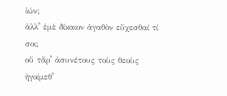ἰών;
ἀλλʼ ἐμὲ δίκαιον ἀγαθὸν εὔχεσθαί τί σοι;
οὔ τἄρʼ ἀσυνέτους τοὺς θεοὺς ἡγοίμεθʼ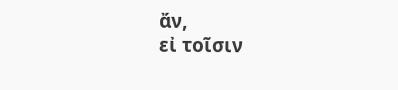ἄν,
εἰ τοῖσιν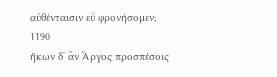αὐθένταισιν εὖ φρονήσομεν;
1190
ἥκων δʼ ἂν Ἄργος προσπέσοις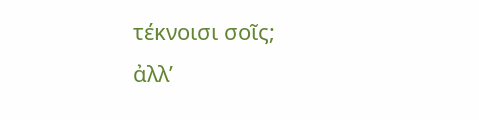τέκνοισι σοῖς;
ἀλλʼ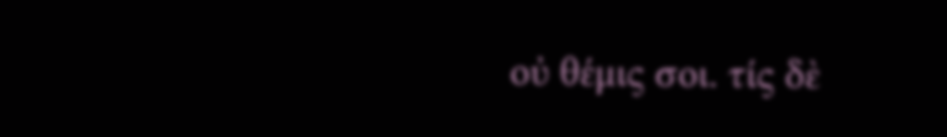οὐ θέμις σοι. τίς δὲ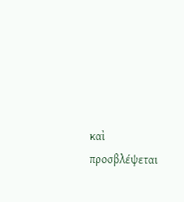καὶ προσβλέψεται